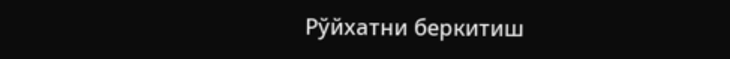Рўйхатни беркитиш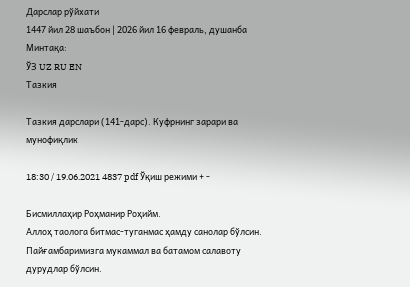Дарслар рўйхати
1447 йил 28 шаъбон | 2026 йил 16 февраль, душанба
Минтақа:
ЎЗ UZ RU EN
Тазкия

Тазкия дарслари (141-дарс). Куфрнинг зарари ва мунофиқлик

18:30 / 19.06.2021 4837 pdf Ўқиш режими + -

Бисмиллаҳир Роҳманир Роҳийм.
Аллоҳ таолога битмас-туганмас ҳамду санолар бўлсин.
Пайғамбаримизга мукаммал ва батамом салавоту дурудлар бўлсин.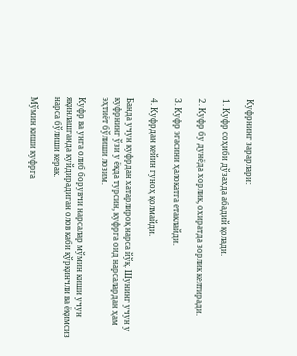Куфрнинг зарарлари:

1. Куфр соҳиби дўзахда абадий қолади.

2. Куфр бу дунёда хорлик, охиратда зорлик келтиради.

3. Куфр эгасини ҳалокатга етаклайди.

4. Куфрдан кейин гуноҳ қолмайди.

Банда учун куфрдан хатарлироқ нарса йўқ. Шунинг учун у куфрнинг ўзи у ёқда турсин, куфрга оид нарсалардан ҳам эҳтиёт бўлиши лозим.

Куфр ва унга олиб борувчи нарсалар мўмин киши учун яқинлашганда куйдирадиган олов каби қўрқинчли ва ёқимсиз нарса бўлиши керак.

Мўмин киши куфрга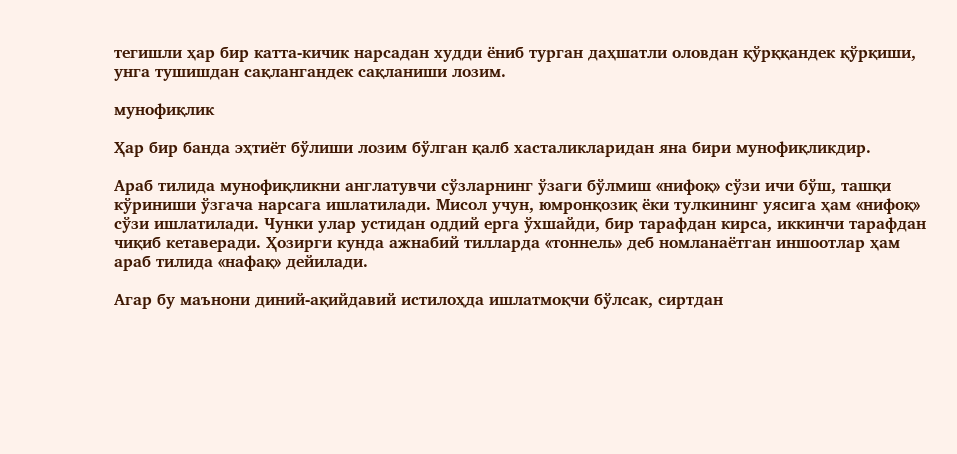тегишли ҳар бир катта-кичик нарсадан худди ёниб турган даҳшатли оловдан қўрққандек қўрқиши, унга тушишдан сақлангандек сақланиши лозим.

мунофиқлик

Ҳар бир банда эҳтиёт бўлиши лозим бўлган қалб хасталикларидан яна бири мунофиқликдир.

Араб тилида мунофиқликни англатувчи сўзларнинг ўзаги бўлмиш «нифоқ» сўзи ичи бўш, ташқи кўриниши ўзгача нарсага ишлатилади. Мисол учун, юмронқозиқ ёки тулкининг уясига ҳам «нифоқ» сўзи ишлатилади. Чунки улар устидан оддий ерга ўхшайди, бир тарафдан кирса, иккинчи тарафдан чиқиб кетаверади. Ҳозирги кунда ажнабий тилларда «тоннель» деб номланаётган иншоотлар ҳам араб тилида «нафақ» дейилади.

Агар бу маънони диний-ақийдавий истилоҳда ишлатмоқчи бўлсак, сиртдан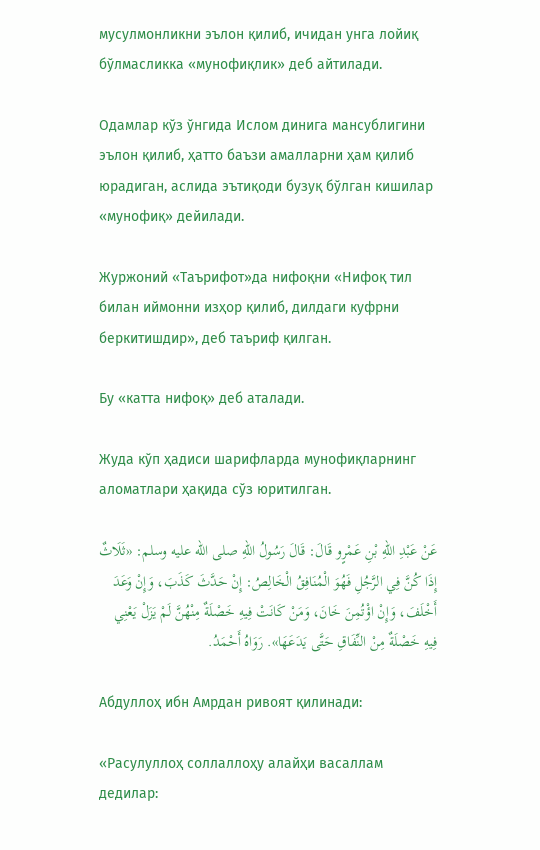мусулмонликни эълон қилиб, ичидан унга лойиқ бўлмасликка «мунофиқлик» деб айтилади.

Одамлар кўз ўнгида Ислом динига мансублигини эълон қилиб, ҳатто баъзи амалларни ҳам қилиб юрадиган, аслида эътиқоди бузуқ бўлган кишилар «мунофиқ» дейилади.

Журжоний «Таърифот»да нифоқни «Нифоқ тил билан иймонни изҳор қилиб, дилдаги куфрни беркитишдир», деб таъриф қилган.

Бу «катта нифоқ» деб аталади.

Жуда кўп ҳадиси шарифларда мунофиқларнинг аломатлари ҳақида сўз юритилган.

عَنْ عَبْدِ اللهِ بْنِ عَمْرٍو قَالَ: قَالَ رَسُولُ اللهِ صلى الله عليه وسلم: «ثَلَاثٌ إِذَا كُنَّ فِي الرَّجُلِ فَهُوَ الْمُنَافِقُ الْخَالِصُ: إِنْ حَدَّثَ كَذَبَ، وَإِنْ وَعَدَ أَخْلَفَ، وَإِنْ اؤْتُمِنَ خَانَ، وَمَنْ كَانَتْ فِيهِ خَصْلَةٌ مِنْهُنَّ لَمْ يَزَلْ يَعْنِي فِيهِ خَصْلَةٌ مِنْ النِّفَاقِ حَتَّى يَدَعَهَا». رَوَاهُ أَحْمَدُ.

Абдуллоҳ ибн Амрдан ривоят қилинади:

«Расулуллоҳ соллаллоҳу алайҳи васаллам дедилар: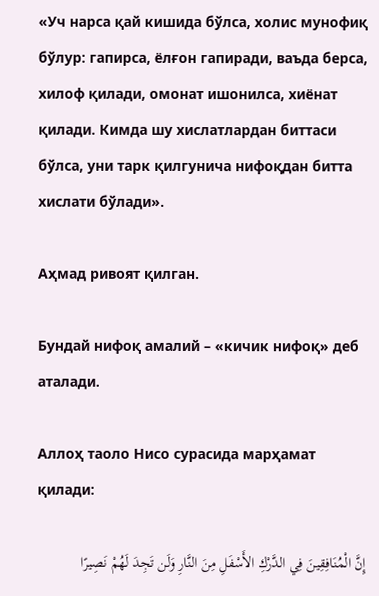«Уч нарса қай кишида бўлса, холис мунофиқ бўлур: гапирса, ёлғон гапиради, ваъда берса, хилоф қилади, омонат ишонилса, хиёнат қилади. Кимда шу хислатлардан биттаси бўлса, уни тарк қилгунича нифоқдан битта хислати бўлади».

Аҳмад ривоят қилган.

Бундай нифоқ амалий – «кичик нифоқ» деб аталади.

Аллоҳ таоло Нисо сурасида марҳамат қилади:

إِنَّ الْمُنَافِقِينَ فِي الدَّرْكِ الأَسْفَلِ مِنَ النَّارِ وَلَن تَجِدَ لَهُمْ نَصِيرًا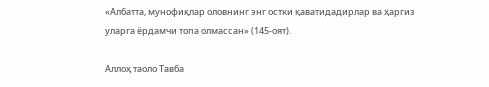«Албатта, мунофиқлар оловнинг энг остки қаватидадирлар ва ҳаргиз уларга ёрдамчи топа олмассан» (145-оят).

Аллоҳ таоло Тавба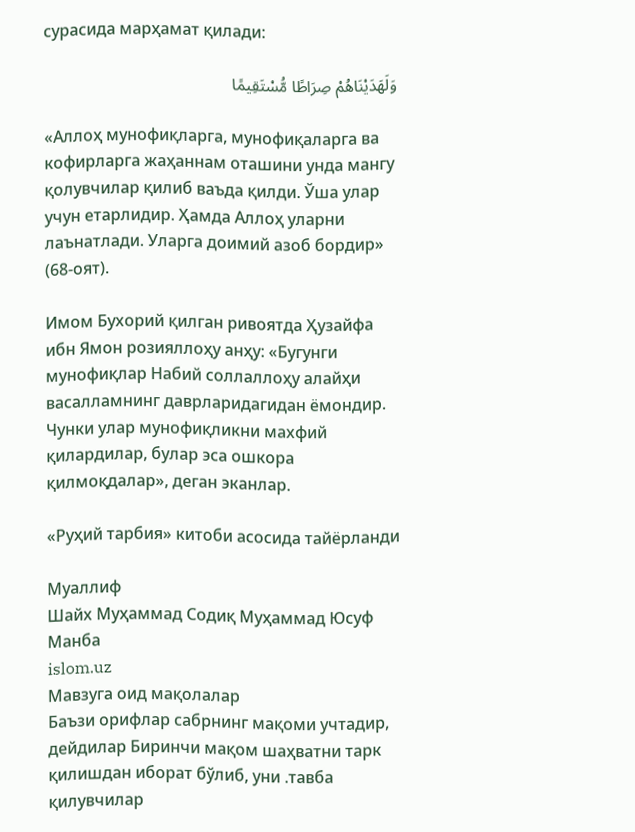сурасида марҳамат қилади:

وَلَهَدَيْنَاهُمْ صِرَاطًا مُّسْتَقِيمًا

«Аллоҳ мунофиқларга, мунофиқаларга ва кофирларга жаҳаннам оташини унда мангу қолувчилар қилиб ваъда қилди. Ўша улар учун етарлидир. Ҳамда Аллоҳ уларни лаънатлади. Уларга доимий азоб бордир» (68-оят).

Имом Бухорий қилган ривоятда Ҳузайфа ибн Ямон розияллоҳу анҳу: «Бугунги мунофиқлар Набий соллаллоҳу алайҳи васалламнинг даврларидагидан ёмондир. Чунки улар мунофиқликни махфий қилардилар, булар эса ошкора қилмоқдалар», деган эканлар.

«Руҳий тарбия» китоби асосида тайёрланди

Муаллиф
Шайх Муҳаммад Содиқ Муҳаммад Юсуф
Манба
islom.uz
Мавзуга оид мақолалар
Баъзи орифлар сабрнинг мақоми учтадир, дейдилар Биринчи мақом шаҳватни тарк қилишдан иборат бўлиб, уни .тавба қилувчилар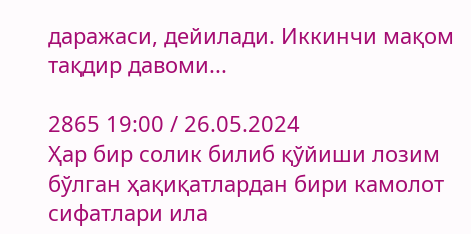даражаси, дейилади. Иккинчи мақом тақдир давоми...

2865 19:00 / 26.05.2024
Ҳар бир солик билиб қўйиши лозим бўлган ҳақиқатлардан бири камолот сифатлари ила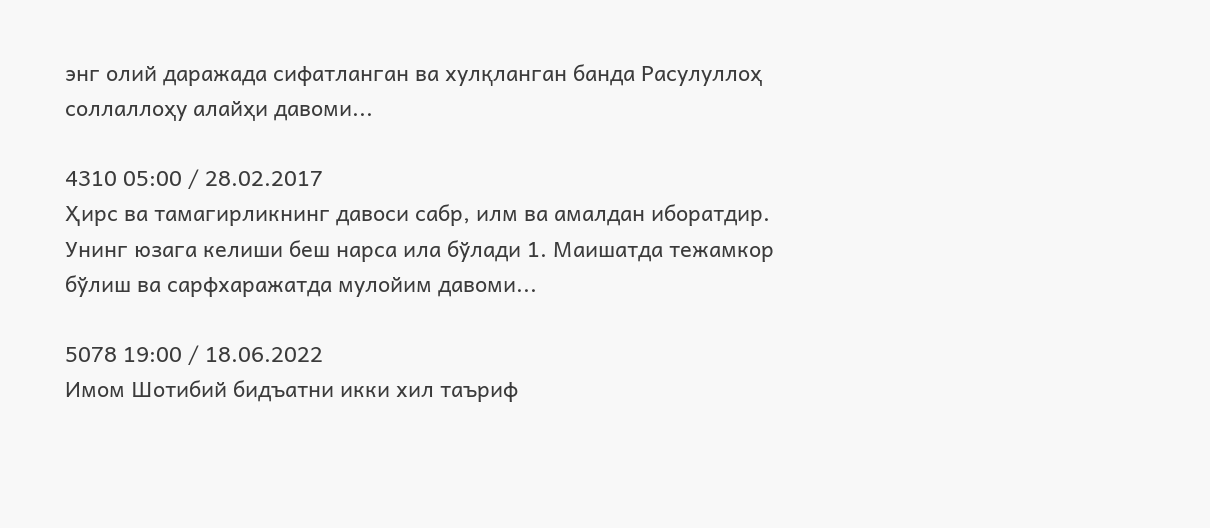энг олий даражада сифатланган ва хулқланган банда Расулуллоҳ соллаллоҳу алайҳи давоми...

4310 05:00 / 28.02.2017
Ҳирс ва тамагирликнинг давоси сабр, илм ва амалдан иборатдир. Унинг юзага келиши беш нарса ила бўлади 1. Маишатда тежамкор бўлиш ва сарфхаражатда мулойим давоми...

5078 19:00 / 18.06.2022
Имом Шотибий бидъатни икки хил таъриф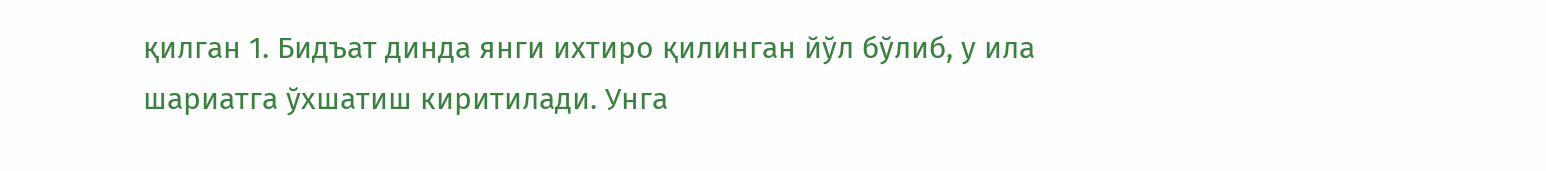қилган 1. Бидъат динда янги ихтиро қилинган йўл бўлиб, у ила шариатга ўхшатиш киритилади. Унга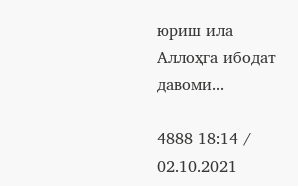юриш ила Аллоҳга ибодат давоми...

4888 18:14 / 02.10.2021